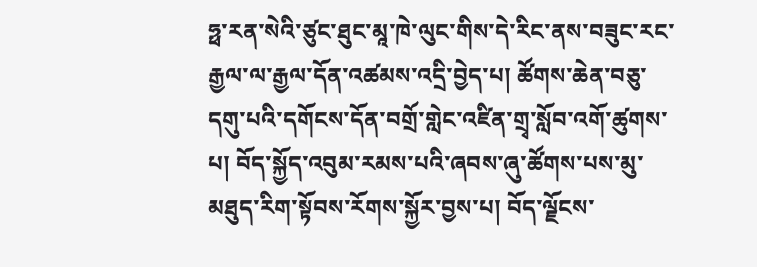ཧྥ་རན་སེའི་ཙུང་ཐུང་མཱ་ཁེ་ལུང་གིས་དེ་རིང་ནས་བཟུང་རང་རྒྱལ་ལ་རྒྱལ་དོན་འཚམས་འདྲི་བྱེད་པ། ཚོགས་ཆེན་བཅུ་དགུ་པའི་དགོངས་དོན་བགྲོ་གླེང་འཛིན་གྲྭ་སློབ་འགོ་ཚུགས་པ། བོད་སྐྱོད་འབུམ་རམས་པའི་ཞབས་ཞུ་ཚོགས་པས་མུ་མཐུད་རིག་སྟོབས་རོགས་སྐྱོར་བྱས་པ། བོད་ལྗོངས་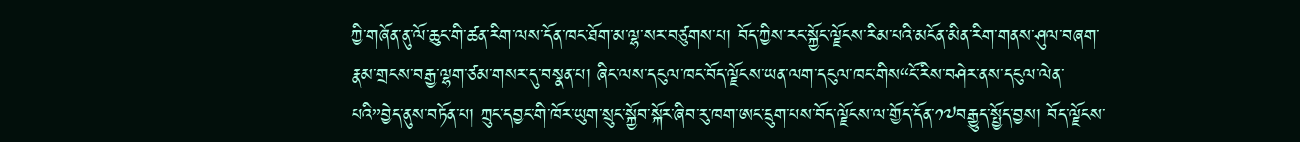ཀྱི་གཞོན་ནུ་ལོ་ཆུང་གི་ཚན་རིག་ལས་དོན་ཁང་ཐོག་མ་ལྷ་སར་བཙུགས་པ། བོད་ཀྱིས་རང་སྐྱོང་ལྗོངས་རིམ་པའི་མངོན་མིན་རིག་གནས་ཤུལ་བཞག་རྣམ་གྲངས་བརྒྱ་ལྷག་ཙམ་གསར་དུ་བསྣན་པ། ཞིང་ལས་དངུལ་ཁང་བོད་ལྗོངས་ཡན་ལག་དངུལ་ཁང་གིས“ངོ་རིས་བཤེར་ནས་དངུལ་ལེན་པའི”བྱེད་ནུས་བཏོན་པ། ཀྲུང་དབྱང་གི་ཁོར་ཡུག་སྲུང་སྐྱོབ་སྐོར་ཞིབ་རུ་ཁག་ཨང་དྲུག་པས་བོད་ལྗོངས་ལ་གྱོད་དོན་༡༧བརྒྱུད་སྤྱོད་བྱས། བོད་ལྗོངས་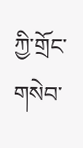ཀྱི་གྲོང་གསེབ་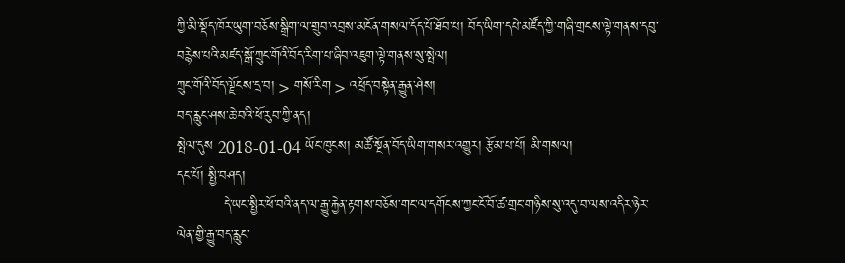ཀྱི་མི་སྡོད་ཁོར་ཡུག་བཅོས་སྒྲིག་ལ་གྲུབ་འབྲས་མངོན་གསལ་དོད་པོ་ཐོབ་པ། བོད་ཡིག་དཔེ་མཛོད་ཀྱི་གཞི་གྲངས་ལྟེ་གནས་དབུ་བརྙེས་པའི་མཛད་སྒོ་ཀྲུང་གོའི་བོད་རིག་པ་ཞིབ་འཇུག་ལྟེ་གནས་སུ་སྤེལ།
ཀྲུང་གོའི་བོད་ལྗོངས་དྲ་བ། > གསོ་རིག > འཕྲོད་བསྟེན་རྒྱུན་ཤེས།
བད་རླུང་ཤས་ཆེ་བའི་ཕོ་རུབ་ཀྱི་ནད།
སྤེལ་དུས 2018-01-04 ཡོང་ཁུངས། མཚོ་སྔོན་བོད་ཡིག་གསར་འགྱུར། རྩོམ་པ་པོ། མི་གསལ།
དང་པོ། སྤྱི་བཤད།
          དེ་ཡང་སྤྱིར་ཕོ་བའི་ནད་ལ་རྒྱུ་རྐྱེན་རྟགས་བཅོས་གང་ལ་དགོངས་ཀྱང་ངོ་བོ་ཚ་གྲང་གཉིས་སུ་འདུ་བ་ལས་འདིར་ཉེར་ལེན་གྱི་རྒྱུ་བད་རླུང་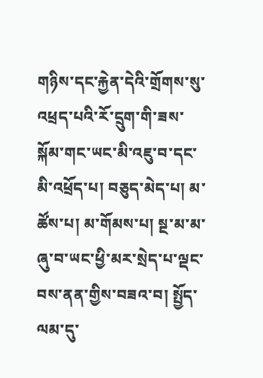གཉིས་དང་རྐྱེན་དེའི་གྲོགས་སུ་འཕྲད་པའི་རོ་དྲུག་གི་ཟས་སྐོམ་གང་ཡང་མི་འཇུ་བ་དང་མི་འཕྲོད་པ། བཅུད་མེད་པ། མ་ཚོས་པ། མ་གོམས་པ། སྔ་མ་མ་ཞུ་བ་ཡང་ཕྱི་མར་སྲེད་པ་ལྡང་བས་ནན་གྱིས་བཟའ་བ། སྤྱོད་ལམ་དུ་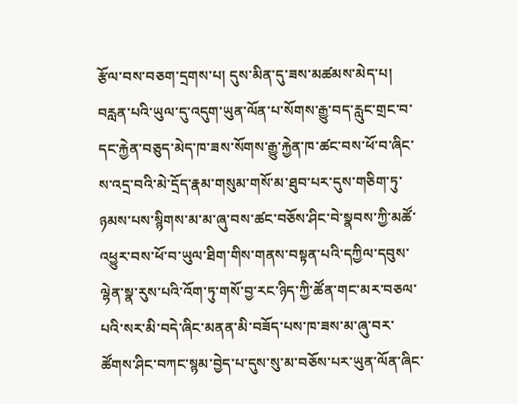རྩོལ་བས་བཅག་དྲགས་པ། དུས་མིན་དུ་ཟས་མཚམས་མེད་པ། བརླན་པའི་ཡུལ་དུ་འདུག་ཡུན་ལོན་པ་སོགས་རྒྱུ་བད་རླུང་གྲང་བ་དང་རྐྱེན་བཅུད་མེད་ཁ་ཟས་སོགས་རྒྱུ་རྐྱེན་ཁ་ཚང་བས་ཕོ་བ་ཞིང་ས་འདྲ་བའི་མེ་དྲོད་རྣམ་གསུམ་གསོ་མ་ཐུབ་པར་དུས་གཅིག་ཏུ་ཉམས་པས་སྙིགས་མ་མ་ཞུ་བས་ཚང་བཅོས་ཤིང་བེ་སྣབས་ཀྱི་མཚོ་འཕྱུར་བས་ཕོ་བ་ཡུལ་ཐིག་གིས་གནས་བསྟན་པའི་དཀྱིལ་དབུས་ལྷེན་སྣ་རུས་པའི་འོག་ཏུ་གསོ་བྱ་རང་ཉིད་ཀྱི་ཚོན་གང་མར་བཅལ་པའི་སར་མི་བདེ་ཞིང་མནན་མི་བཟོད་པས་ཁ་ཟས་མ་ཞུ་བར་ཚོགས་ཤིང་བཀང་སྙམ་བྱེད་པ་དུས་སུ་མ་བཅོས་པར་ཡུན་ལོན་ཞིང་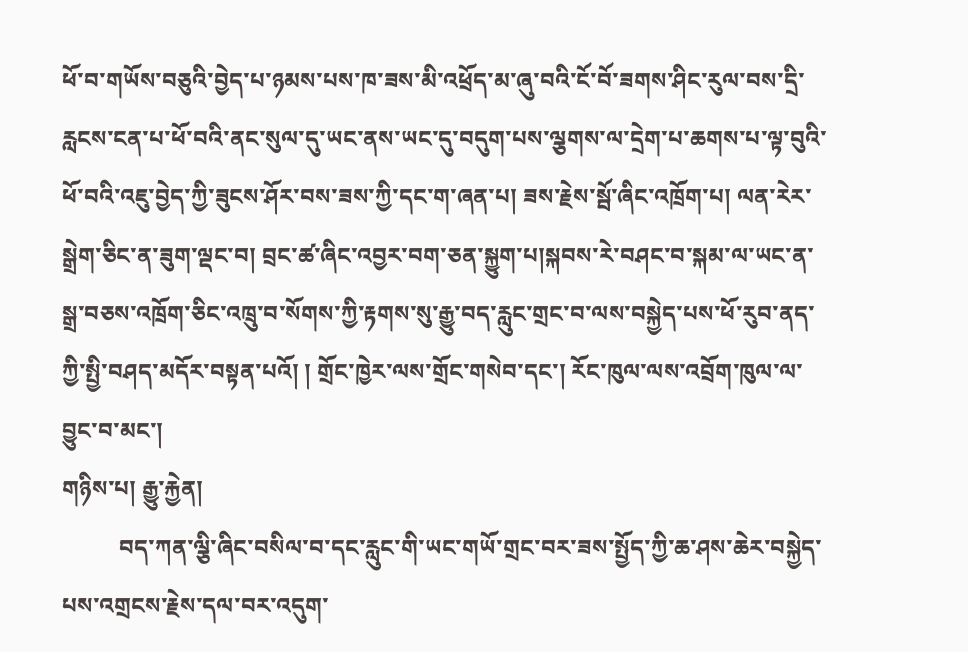ཕོ་བ་གཡོས་བཅུའི་བྱེད་པ་ཉམས་པས་ཁ་ཟས་མི་འཕྲོད་མ་ཞུ་བའི་ངོ་བོ་ཟགས་ཤིང་རུལ་བས་དྲི་རླངས་ངན་པ་ཕོ་བའི་ནང་སུལ་དུ་ཡང་ནས་ཡང་དུ་བདུག་པས་ལྕགས་ལ་དྲེག་པ་ཆགས་པ་ལྟ་བུའི་ཕོ་བའི་འཇུ་བྱེད་ཀྱི་ཟུངས་ཤོར་བས་ཟས་ཀྱི་དང་ག་ཞན་པ། ཟས་རྗེས་སྦོ་ཞིང་འཁྲོག་པ། ལན་རེར་སྒྲེག་ཅིང་ན་ཟུག་ལྡང་བ། བྲང་ཚ་ཞིང་འབྱར་བག་ཅན་སྐྱུག་པ།སྐབས་རེ་བཤང་བ་སྐམ་ལ་ཡང་ན་སྒྲ་བཅས་འཁྲོག་ཅིང་འཁྲུ་བ་སོགས་ཀྱི་རྟགས་སུ་རྒྱུ་བད་རླུང་གྲང་བ་ལས་བསྐྱེད་པས་ཕོ་རུབ་ནད་ཀྱི་སྤྱི་བཤད་མདོར་བསྟན་པའོ། ། གྲོང་ཁྱེར་ལས་གྲོང་གསེབ་དང་། རོང་ཁུལ་ལས་འབྲོག་ཁུལ་ལ་བྱུང་བ་མང་།
གཉིས་པ། རྒྱུ་རྐྱེན།
          བད་ཀན་ལྕི་ཞིང་བསིལ་བ་དང་རླུང་གི་ཡང་གཡོ་གྲང་བར་ཟས་སྤྱོད་ཀྱི་ཆ་ཤས་ཆེར་བསྐྱེད་པས་འགྲངས་རྗེས་དལ་བར་འདུག་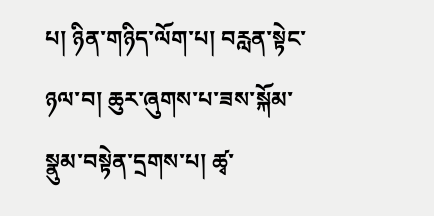པ། ཉིན་གཉིད་ལོག་པ། བརླན་སྟེང་ཉལ་བ། ཆུར་ཞུགས་པ་ཟས་སྐོམ་སྣུམ་བསྟེན་དྲགས་པ། ཚྭ་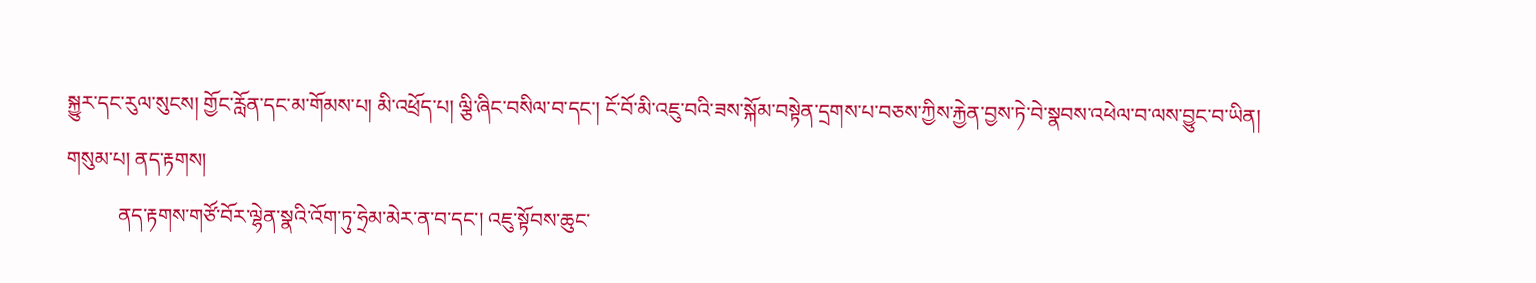སྐྱུར་དང་རུལ་སུངས། གྱོང་རློན་དང་མ་གོམས་པ། མི་འཕྲོད་པ། ལྕི་ཞིང་བསིལ་བ་དང་། ངོ་བོ་མི་འཇུ་བའི་ཟས་སྐོམ་བསྟེན་དྲགས་པ་བཅས་ཀྱིས་རྐྱེན་བྱས་ཏེ་བེ་སྣབས་འཕེལ་བ་ལས་བྱུང་བ་ཡིན།
གསུམ་པ། ནད་རྟགས།
          ནད་རྟགས་གཙོ་བོར་ལྷེན་སྣའི་འོག་ཏུ་ཧྲེམ་མེར་ན་བ་དང་། འཇུ་སྟོབས་ཆུང་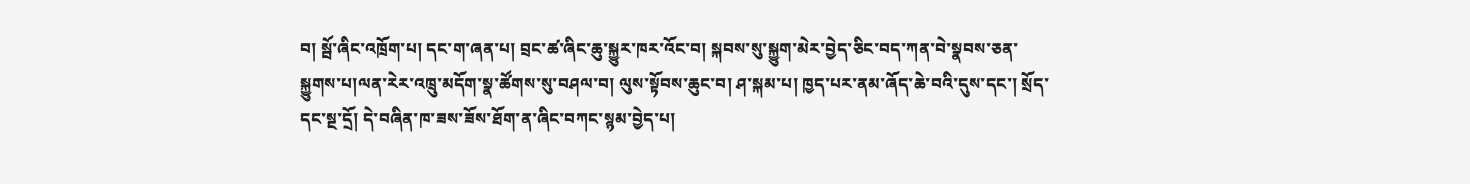བ། སྦོ་ཞིང་འཁྲོག་པ། དང་ག་ཞན་པ། བྲང་ཚ་ཞིང་ཆུ་སྐྱུར་ཁར་འོང་བ། སྐབས་སུ་སྐྱུག་མེར་བྱེད་ཅིང་བད་ཀན་བེ་སྣབས་ཅན་སྐྱུགས་པ།ལན་རེར་འཁྲུ་མདོག་སྣ་ཚོགས་སུ་བཤལ་བ། ལུས་སྟོབས་ཆུང་བ། ཤ་སྐམ་པ། ཁྱད་པར་ནམ་ཞོད་ཆེ་བའི་དུས་དང་། སྲོད་དང་སྔ་དྲོ། དེ་བཞིན་ཁ་ཟས་ཟོས་ཐོག་ན་ཞིང་བཀང་སྙམ་བྱེད་པ།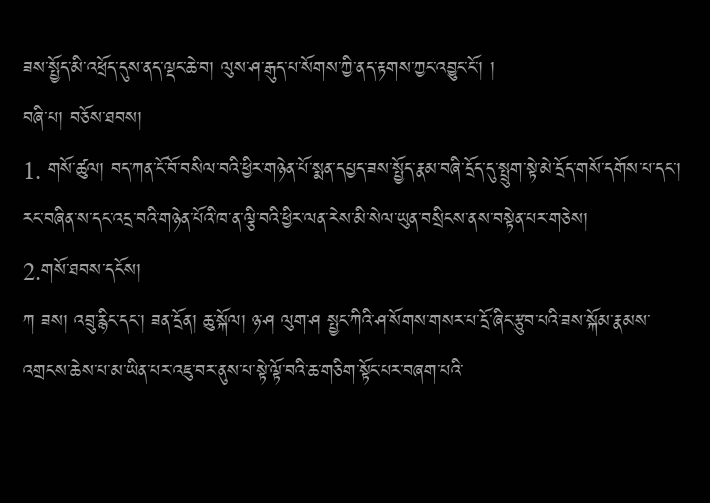ཟས་སྤྱོད་མི་འཕྲོད་དུས་ནད་ལྡང་ཆེ་བ། ལུས་ཤ་རྒུད་པ་སོགས་ཀྱི་ནད་རྟགས་ཀྱང་འབྱུང་ངོ་། །
བཞི་པ། བཅོས་ཐབས།
1. གསོ་ཚུལ། བད་ཀན་ངོ་བོ་བསིལ་བའི་ཕྱིར་གཉེན་པོ་སྨན་དཔྱད་ཟས་སྤྱོད་རྣམ་བཞི་དྲོད་དུ་སྤྲུག་སྟེ་མེ་དྲོད་གསོ་དགོས་པ་དང་། རང་བཞིན་ས་དང་འདྲ་བའི་གཉེན་པོའི་ཁ་ན་ལྕི་བའི་ཕྱིར་ལན་རེས་མི་སེལ་ཡུན་བསྲིངས་ནས་བསྟེན་པར་གཅེས།
2.གསོ་ཐབས་དངོས།
ཀ ཟས། འབྲུ་རྙིང་དང་། ཟན་དྲོན། ཆུ་སྐོལ། ཉ་ཤ ལུག་ཤ སྤྱང་ཀིའི་ཤ་སོགས་གསར་པ་དྲོ་ཞིང་རྩུབ་པའི་ཟས་སྐོམ་རྣམས་འགྲངས་ཆེས་པ་མ་ཡིན་པར་འཇུ་བར་ནུས་པ་སྟེ་ལྟོ་བའི་ཆ་གཅིག་སྟོང་པར་བཞག་པའི་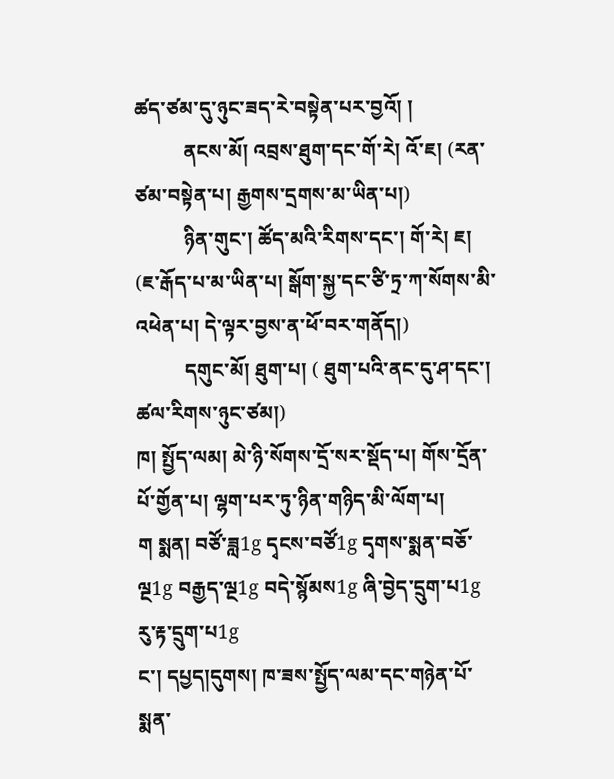ཚད་ཙམ་དུ་ཉུང་ཟད་རེ་བསྟེན་པར་བྱའོ། །
          ནངས་མོ། འབྲས་ཐུག་དང་གོ་རེ། འོ་ཇ། (རན་ཙམ་བསྟེན་པ། རྒྱགས་དྲགས་མ་ཡིན་པ།)
          ཉིན་གུང་། ཚོད་མའི་རིགས་དང་། གོ་རེ། ཇ། (ཇ་རྒོད་པ་མ་ཡིན་པ། སྒོག་སྐྱ་དང་ཙི་ཏྲ་ཀ་སོགས་མི་འཕེན་པ། དེ་ལྟར་བྱས་ན་ཕོ་བར་གནོད།)
          དགུང་མོ། ཐུག་པ། ( ཐུག་པའི་ནང་དུ་ཤ་དང་། ཚལ་རིགས་ཉུང་ཙམ།)
ཁ། སྤྱོད་ལམ། མེ་ཉི་སོགས་དྲོ་སར་སྡོད་པ། གོས་དྲོན་པོ་གྱོན་པ། ལྷག་པར་ཏུ་ཉིན་གཉིད་མི་ལོག་པ།
ག སྨན། བཙོ་ཟླ1g དྭངས་བཙོ1g དྭགས་སྨན་བཅོ་ལྔ1g བརྒྱད་ལྔ1g བདེ་སྙོམས1g ཞི་བྱེད་དྲུག་པ1g རུ་རྟ་དྲུག་པ1g
ང་། དཔྱད།དུགས། ཁ་ཟས་སྤྱོད་ལམ་དང་གཉེན་པོ་སྨན་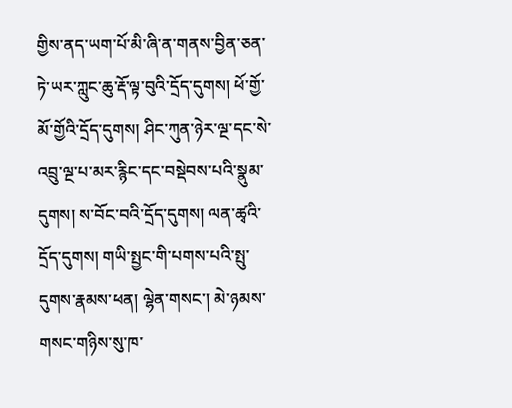གྱིས་ནད་ཡག་པོ་མི་ཞི་ན་གནས་བྱིན་ཅན་ཏེ་ཡར་ཀླུང་ཆུ་རྡོ་ལྟ་བུའི་དྲོད་དུགས། ཕོ་གྱོ་མོ་གྱོའི་དྲོད་དུགས། ཤིང་ཀུན་ཉེར་ལྔ་དང་སེ་འབྲུ་ལྔ་པ་མར་རྙིང་དང་བསྡེབས་པའི་སྣུམ་དུགས། ས་བོང་བའི་དྲོད་དུགས། ལན་ཚྭའི་དྲོད་དུགས། གཡི་སྤྱང་གི་པགས་པའི་སྤུ་དུགས་རྣམས་ཕན། ལྷེན་གསང་། མེ་ཉམས་གསང་གཉིས་སུ་ཁ་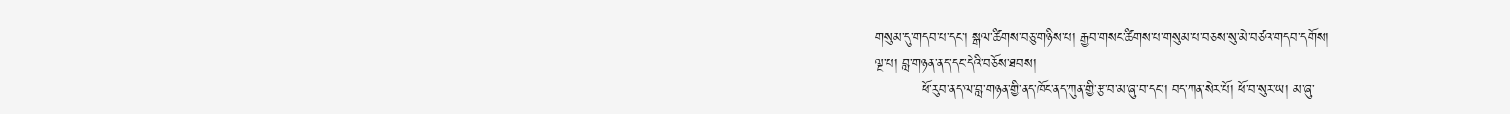གསུམ་དུ་གདབ་པ་དང་། སྒལ་ཚིགས་བཅུ་གཉིས་པ། རྒྱབ་གསང་ཚིགས་པ་གསུམ་པ་བཅས་སུ་མེ་བཙའ་གདབ་དགོས།
ལྔ་པ། བླ་གཉན་ནད་དང་དེའི་བཅོས་ཐབས།
          ཕོ་རུབ་ནད་ལ་བླ་གཉན་གྱི་ནད་ཁོང་ནད་ཀུན་གྱི་རྩ་བ་མ་ཞུ་བ་དང་། བད་ཀན་སེར་པོ། ཕོ་བ་སུར་ཡ། མ་ཞུ་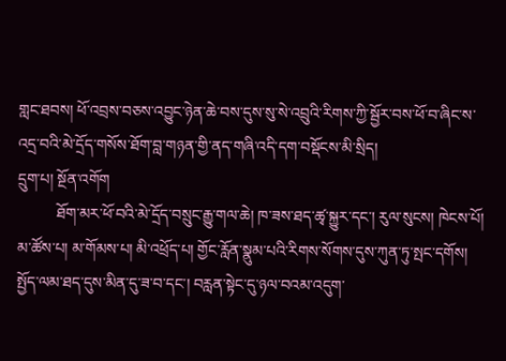གླང་ཐབས། ཕོ་འབྲས་བཅས་འབྱུང་ཉེན་ཆེ་བས་དུས་སུ་སེ་འབྲུའི་རིགས་ཀྱི་སྦྱོར་བས་ཕོ་བ་ཞིང་ས་འདྲ་བའི་མེ་དྲོད་གསོས་ཐོག་བླ་གཉན་གྱི་ནད་གཞི་འདི་དག་བསྡོངས་མི་སྲིད།
དྲུག་པ། སྔོན་འགོག
          ཐོག་མར་ཕོ་བའི་མེ་དྲོད་བསྲུང་རྒྱུ་གལ་ཆེ། ཁ་ཟས་ཐད་ཚྭ་སྐྱུར་དང་། རུལ་སུངས། ཁེངས་པོ། མ་ཚོས་པ། མ་གོམས་པ། མི་འཕྲོད་པ། གྱོང་རློན་སྣུམ་པའི་རིགས་སོགས་དུས་ཀུན་ཏུ་སྤང་དགོས། སྤྱོད་ལམ་ཐད་དུས་མིན་དུ་ཟ་བ་དང་། བརླན་སྟེང་དུ་ཉལ་བའམ་འདུག་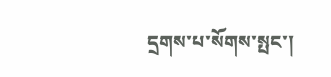དྲགས་པ་སོགས་སྤང་།